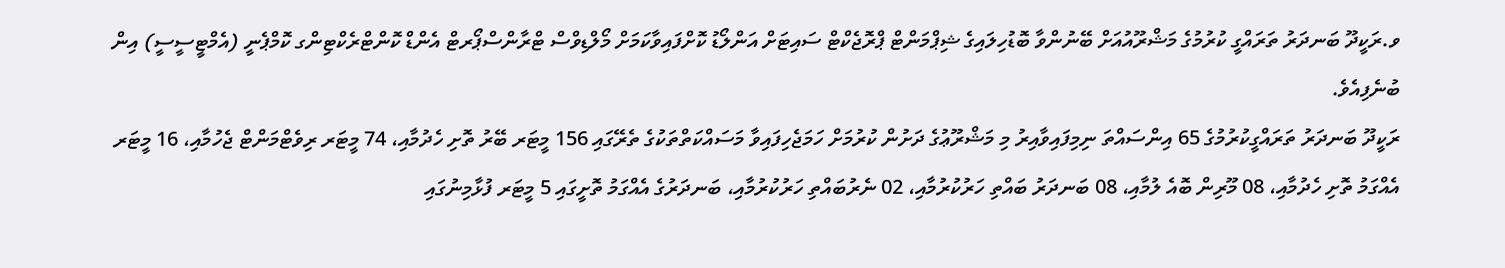ވ.ރަކީދޫ ބަނދަރު ތަރައްގީ ކުރުމުގެ މަޝްރޫއުއަށް ބޭނުންވާ ބޮޑުހިލައިގެ ޝިޕްމަންޓް ޕްރޮޖެކްޓް ސައިޓަށް އަންލޯޑު ކޮށްފައިވާކަމަށް މޯލްޑިވްސް ޓްރާންސްޕޯރޓް އެންޑް ކޮންޓްރެކްޓިންގ ކޮމްޕެނީ (އެމްޓީސީސީ) އިން ބުނެފިއެވެ.
ރަކީދޫ ބަނދަރު ތަރައްގީކުރުމުގެ 65 އިންސައްތަ ނިމިފައިވާއިރު މި މަޝްރޫޢުގެ ދަށުން ކުރުމަށް ހަމަޖެހިފައިވާ މަސައްކަތްތަކުގެ ތެރޭގައި 156 މީޓަރ ބޭރު ތޮށި ހެދުމާއި، 74 މީޓަރ ރިވެޓްމަންޓް ޖެހުމާއި، 16 މީޓަރ އެއްގަމު ތޮށި ހެދުމާއި، 08 މޫރިން ބޮއެ ލުމާއި، 08 ބަނދަރު ބައްތި ހަރުކުރުމާއި، 02 ނެރުބައްތި ހަރުކުރުމާއި، ބަނދަރުގެ އެއްގަމު ތޮށީގައި 5 މީޓަރ ފުޅާމިނުގައި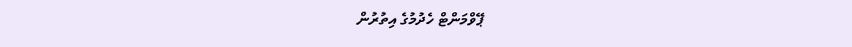ޕޭވްމަންޓް ހެދުމުގެ އިތުރުން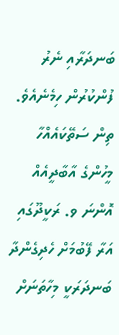ބަނދަރާއި ނެރު ފުންކުރުން ހިމެނެއެވެ.
ތިން ސަތޭކައެއްހާ މީހުންގެ އާބާދީއެއް އޮންނަ ވ. ރަކީދޫގައި އަރާ ފޭބުމަށް ހެދިގެންދާ ބަނދަރަކީ މިހާތަނަށް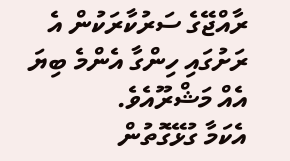ރާއްޖޭގެ ސަރުކާރަކުން އެ ރަށުގައި ހިންގާ އެންމެ ބިޔަ އެއް މަޝްރޫއެވެ.
އެކަމާ ގުޅޭގޮތުން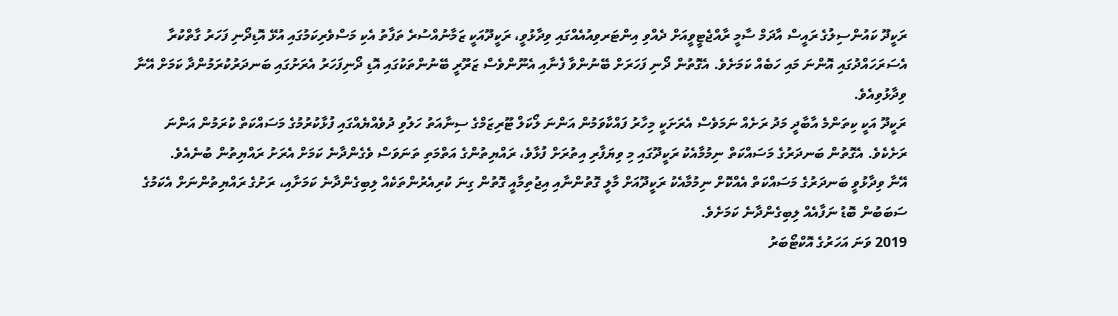ރަކީދޫ ކައުންސިލުގެ ރައީސް އާދަމް ސާމީ ރާއްޖެޓީވީއަށް ދެއްވި އިންޓަރވިއުއެއްގައި ވިދާޅުވީ، ރަކީދޫއަކީ ޒަމާނުއްސުރެ ތަފާތު އެކި މަސްވެރިކަމުގައި އުޅޭ އޮޑިދޯނި ފަހަރު ގާތްކުރާ އެސަރަހައްދުގައި އޮންނަ މައި ހަބެއް ކަމަށެވެ. އެގޮތުން ދޯނި ފަހަރަށް ބޭނުންވާ ފެނާއި އެނޫންވެސް ޒަރޫރީ ބޭނުންތަކުގައި އޮޑި ދޯނިފަހަރު އެރަށުގައި ބަނދަރުކުރަމުންދާ ކަމަށް އޭނާ ވިދާޅުވިއެވެ.
ރަކީދޫ އަކީ ކިތަންމެ އާބާދީ މަދު ރަށެއް ނަމަވެސް އެރަށަކީ މިހާރު ފައްކާވަމުން އަންނަ ލޯކަލް ޓޫރިޒަމްގެ ސިނާއަތު ހަލުވި ދުވެއްޔެއްގައި ފުޅާކުރުމުގެ މަސައްކަތް ކުރަމުން އަންނަ ރަށެކެވެ. އެގޮތުން ބަނދަރުގެ މަސައްކަތް ނިމުމާއެކު ރަކީދޫގައި މި ވިޔަފާރި އިތުރަށް ފުޅާވެ، ރައްޔިތުންގެ އަތްމަތި ތަނަވަސް ވެގެންދާނެ ކަމަށް އެރަށު ރައްޔިތުން ބުނެއެވެ.
އޭނާ ވިދާޅުވީ ބަނދަރުގެ މަސައްކަތް އެއްކޮށް ނިމުމާއެކު ރަކީދޫއަށް މާލީ ގޮތުންނާއި އިޖުތިމާއީ ގޮތުން ގިނަ ކުރިއެރުންތަކެއް ލިބިގެންދާނެ ކަމަށާއި، ރަށުގެ ރައްޔިތުންނަށް އެކަމުގެ ސަބަބުން ބޮޑު ނަފާއެއް ލިބިގެންދާނެ ކަމަށެވެ.
2019 ވަނަ އަހަރުގެ އޮކްޓޯބަރު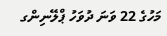މަހުގެ 22 ވަނަ ދުވަހު ޕްލޭނިންގ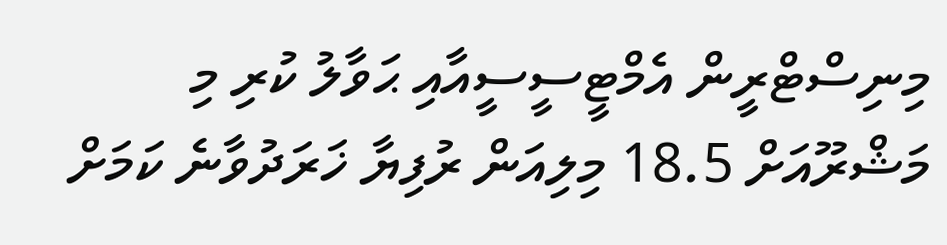މިނިސްޓްރީން އެމްޓީސީސީއާއި ޙަވާލު ކުރި މި މަޝްރޫއަށް 18.5 މިލިއަން ރުފިޔާ ޚަރަދުވާނެ ކަމަށް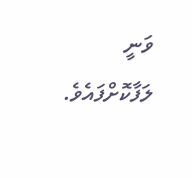ވަނީ ލަފާކޮށްފައެވެ.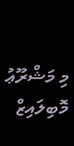މި މަޝްރޫޢު މޮބިލައިޒް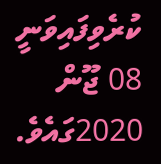ކުރެވިފައިވަނީ 08 ޖޫން 2020ގައެވެ.